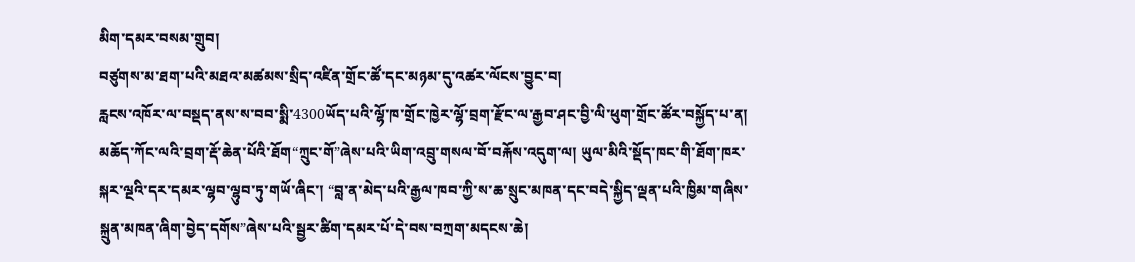མིག་དམར་བསམ་གྲུབ།
བཙུགས་མ་ཐག་པའི་མཐའ་མཚམས་སྲིད་འཛིན་གྲོང་ཚོ་དང་མཉམ་དུ་འཚར་ལོངས་བྱུང་བ།
རླངས་འཁོར་ལ་བསྡད་ནས་ས་བབ་སྨི་4300ཡོད་པའི་ལྷོ་ཁ་གྲོང་ཁྱེར་ལྷོ་བྲག་རྫོང་ལ་རྒྱབ་ཤང་བྱི་ལི་ཕུག་གྲོང་ཚོར་བསྐྱོད་པ་ན། མཆོད་ཀོང་ལའི་བྲག་རྡོ་ཆེན་པོའི་ཐོག“ཀྲུང་གོ”ཞེས་པའི་ཡིག་འབྲུ་གསལ་བོ་བརྐོས་འདུག་ལ། ཡུལ་མིའི་སྡོད་ཁང་གི་ཐོག་ཁར་སྐར་ལྔའི་དར་དམར་ལྷབ་ལྷུབ་ཏུ་གཡོ་ཞིང་། “བླ་ན་མེད་པའི་རྒྱལ་ཁབ་ཀྱི་ས་ཆ་སྲུང་མཁན་དང་བདེ་སྐྱིད་ལྡན་པའི་ཁྱིམ་གཞིས་སྐྲུན་མཁན་ཞིག་བྱེད་དགོས”ཞེས་པའི་སྦྱར་ཚིག་དམར་པོ་དེ་བས་བཀྲག་མདངས་ཆེ།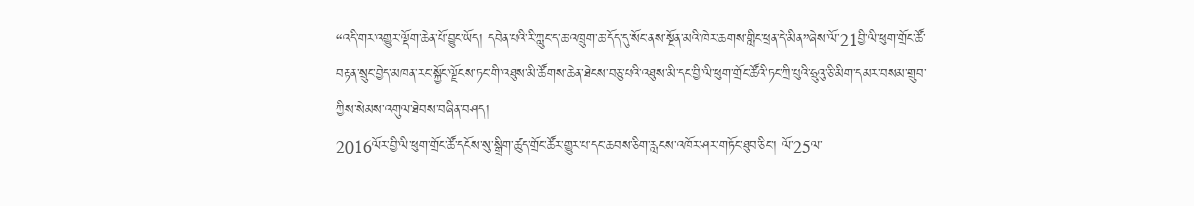“འདི་གར་འགྱུར་ལྡོག་ཆེན་པོ་བྱུང་ཡོད། དབེན་པའི་རི་ཀླུང་ད་ཆ་འཁྲུག་ཆ་དོད་དུ་སོང་ནས་སྔོན་མའི་ཁེར་ཆགས་གླིང་ཕྲན་དེ་མིན”ཞེས་ལོ་21བྱི་ལི་ཕུག་གྲོང་ཚོ་བརྟན་སྲུང་བྱེད་མཁན་རང་སྐྱོང་ལྗོངས་ཏང་གི་འཐུས་མི་ཚོགས་ཆེན་ཐེངས་བཅུ་པའི་འཐུས་མི་དང་བྱི་ལི་ཕུག་གྲོང་ཚོའི་ཏང་ཀྲི་པུའི་ཧྲུའུ་ཅི་མིག་དམར་བསམ་གྲུབ་ཀྱིས་སེམས་འགུལ་ཐེབས་བཞིན་བཤད།
2016ལོར་བྱི་ལི་ཕུག་གྲོང་ཚོ་དངོས་སུ་སྒྲིག་ཚུད་གྲོང་ཚོར་གྱུར་པ་དང་ཆབས་ཅིག་རླངས་འཁོར་ཤར་གཏོང་ཐུབ་ཅིང་། ལོ་25ལ་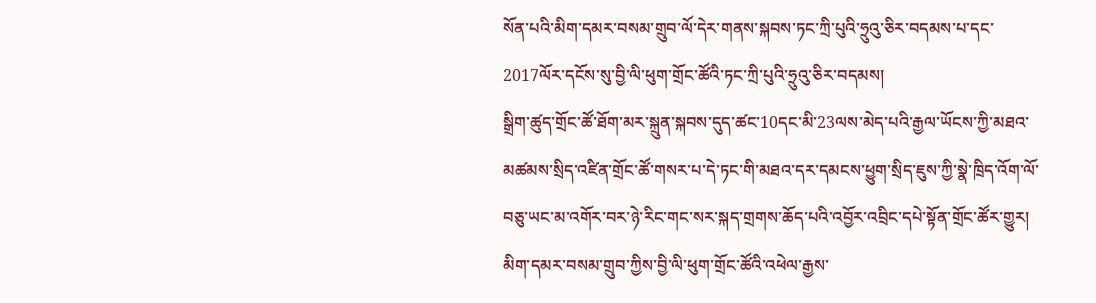སོན་པའི་མིག་དམར་བསམ་གྲུབ་ལོ་དེར་གནས་སྐབས་ཏང་ཀྲི་པུའི་ཧྲུའུ་ཅིར་བདམས་པ་དང་2017ལོར་དངོས་སུ་བྱི་ལི་ཕུག་གྲོང་ཚོའི་ཏང་ཀྲི་པུའི་ཧྲུའུ་ཅིར་བདམས།
སྒྲིག་ཚུད་གྲོང་ཚོ་ཐོག་མར་སྐྲུན་སྐབས་དུད་ཚང་10དང་མི་23ལས་མེད་པའི་རྒྱལ་ཡོངས་ཀྱི་མཐའ་མཚམས་སྲིད་འཛིན་གྲོང་ཚོ་གསར་པ་དེ་ཏང་གི་མཐའ་དར་དམངས་ཕྱུག་སྲིད་ཇུས་ཀྱི་སྣེ་ཁྲིད་འོག་ལོ་བཅུ་ཡང་མ་འགོར་བར་ཉེ་རིང་གང་སར་སྐད་གྲགས་ཆོད་པའི་འབྱོར་འབྲིང་དཔེ་སྟོན་གྲོང་ཚོར་གྱུར།
མིག་དམར་བསམ་གྲུབ་ཀྱིས་བྱི་ལི་ཕུག་གྲོང་ཚོའི་འཕེལ་རྒྱས་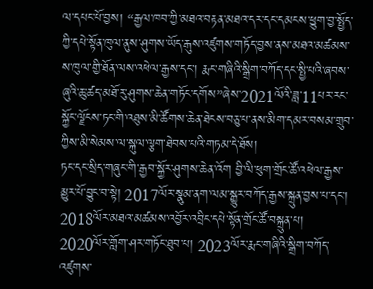ལ་དཔང་པོ་བྱས། “རྒྱལ་ཁབ་ཀྱི་མཐའ་བརྟན་མཐའ་དར་དང་དམངས་ཕྱུག་བྱ་སྤྱོད་ཀྱི་དཔེ་སྟོན་ཁུལ་ནུས་ཤུགས་ཡོད་རྒུས་འཛུགས་གཏོད་བྱས་ནས་མཐའ་མཚམས་ས་ཁུལ་གྱི་ཐོན་ལས་འཕེལ་རྒྱས་དང་། རྨང་གཞིའི་སྒྲིག་བཀོད་དང་སྤྱི་པའི་ཞབས་ཞུའི་ཆུ་ཚད་མཐོ་རུ་ཤུགས་ཆེན་གཏོང་དགོས”ཞེས་2021ལོའི་ཟླ་11པར་རང་སྐྱོང་ལྗོངས་ཏང་གི་འཐུས་མི་ཚོགས་ཆེན་ཐེངས་བཅུ་པ་ནས་མིག་དམར་བསམ་གྲུབ་ཀྱིས་མི་སེམས་ལ་སྐུལ་ལྕག་ཐེབས་པའི་གཏམ་དེ་ཐོས།
ཏང་དང་སྲིད་གཞུང་གི་རྒྱབ་སྐྱོར་ཤུགས་ཆེན་འོག བྱི་ལི་ཕུག་གྲོང་ཚོ་འཕེལ་རྒྱས་མྱུར་པོ་བྱུང་བ་སྟེ། 2017ལོར་སྣུམ་ནག་ལམ་སྒྱུར་བཀོད་རྒྱས་སྐྲུན་བྱས་པ་དང་། 2018ལོར་མཐའ་མཚམས་འབྱོར་འབྲིང་དཔེ་སྟོན་གྲོང་ཚོ་བསྐྲུན་པ། 2020ལོར་གློག་ཤར་གཏོང་ཐུབ་པ། 2023ལོར་རྨང་གཞིའི་སྒྲིག་བཀོད་འཛུགས་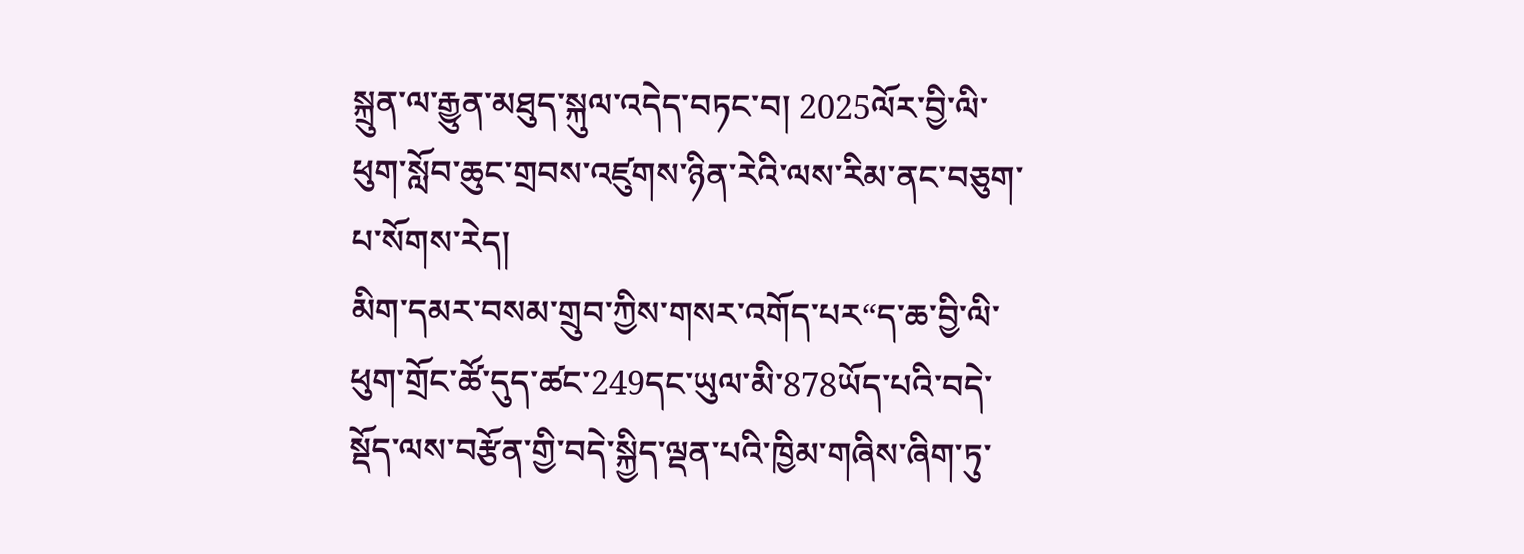སྐྲུན་ལ་རྒྱུན་མཐུད་སྐུལ་འདེད་བཏང་བ། 2025ལོར་བྱི་ལི་ཕུག་སློབ་ཆུང་གྲབས་འཛུགས་ཉིན་རེའི་ལས་རིམ་ནང་བཅུག་པ་སོགས་རེད།
མིག་དམར་བསམ་གྲུབ་ཀྱིས་གསར་འགོད་པར“ད་ཆ་བྱི་ལི་ཕུག་གྲོང་ཚོ་དུད་ཚང་249དང་ཡུལ་མི་878ཡོད་པའི་བདེ་སྡོད་ལས་བརྩོན་གྱི་བདེ་སྐྱིད་ལྡན་པའི་ཁྱིམ་གཞིས་ཞིག་ཏུ་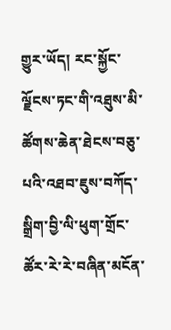གྱུར་ཡོད། རང་སྐྱོང་ལྗོངས་ཏང་གི་འཐུས་མི་ཚོགས་ཆེན་ཐེངས་བཅུ་པའི་འཐབ་ཇུས་བཀོད་སྒྲིག་བྱི་ལི་ཕུག་གྲོང་ཚོར་རེ་རེ་བཞིན་མངོན་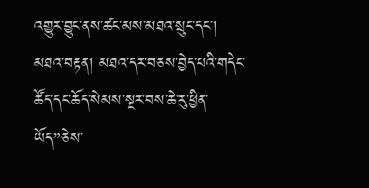འགྱུར་བྱུང་ནས་ཚང་མས་མཐའ་སྲུང་དང་། མཐའ་བརྟན། མཐའ་དར་བཅས་བྱེད་པའི་གདེང་ཚོད་དང་ཆོད་སེམས་སྔར་བས་ཆེ་རུ་ཕྱིན་ཡོད”ཅེས་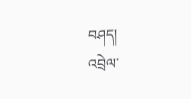བཤད།
འབྲེལ་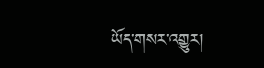ཡོད་གསར་འགྱུར།